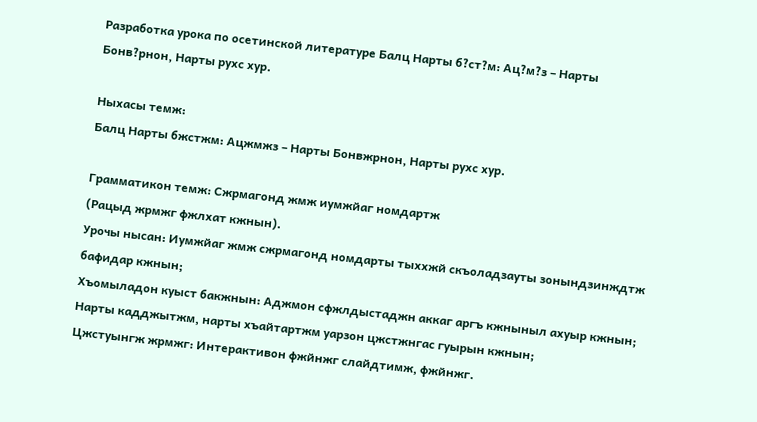Разработка урока по осетинской литературе Балц Нарты б?ст?м: Ац?м?з – Нарты Бонв?рнон, Нарты рухс хур.

Ныхасы темж:
Балц Нарты бжстжм: Ацжмжз – Нарты Бонвжрнон, Нарты рухс хур.

Грамматикон темж: Сжрмагонд жмж иумжйаг номдартж
(Рацыд жрмжг фжлхат кжнын).
Урочы нысан: Иумжйаг жмж сжрмагонд номдарты тыххжй скъоладзауты зонындзинждтж бафидар кжнын;
Хъомыладон куыст бакжнын: Аджмон сфжлдыстаджн аккаг аргъ кжныныл ахуыр кжнын; Нарты кадджытжм, нарты хъайтартжм уарзон цжстжнгас гуырын кжнын;
Цжстуынгж жрмжг: Интерактивон фжйнжг слайдтимж, фжйнжг.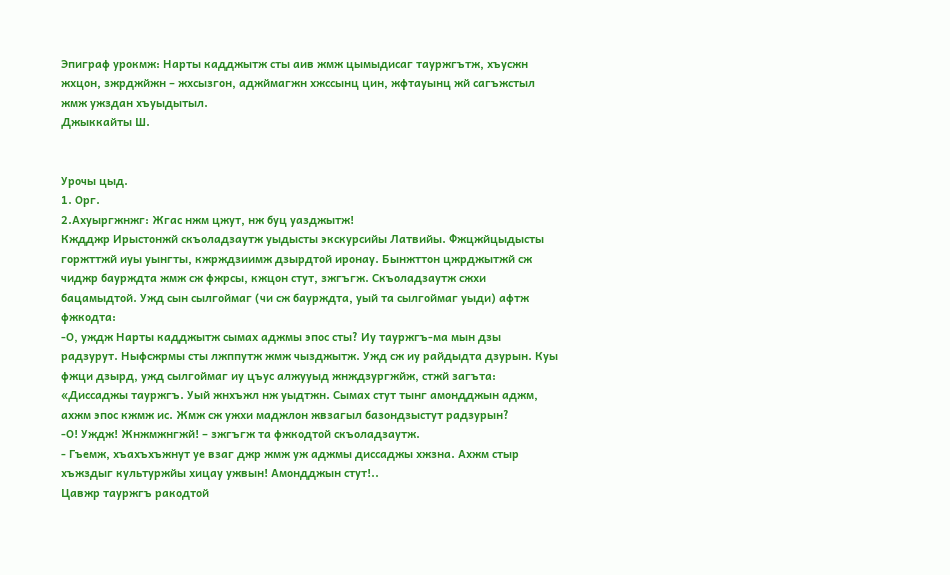Эпиграф урокмж: Нарты кадджытж сты аив жмж цымыдисаг тауржгътж, хъусжн жхцон, зжрджйжн – жхсызгон, аджймагжн хжссынц цин, жфтауынц жй сагъжстыл жмж ужздан хъуыдытыл.
Джыккайты Ш.


Урочы цыд.
1. Орг.
2.Ахуыргжнжг: Жгас нжм цжут, нж буц уазджытж!
Кждджр Ирыстонжй скъоладзаутж уыдысты экскурсийы Латвийы. Фжцжйцыдысты горжттжй иуы уынгты, кжрждзиимж дзырдтой иронау. Бынжттон цжрджытжй сж чиджр баурждта жмж сж фжрсы, кжцон стут, зжгъгж. Скъоладзаутж сжхи бацамыдтой. Ужд сын сылгоймаг (чи сж баурждта, уый та сылгоймаг уыди) афтж фжкодта:
-О, уждж Нарты кадджытж сымах аджмы эпос сты? Иу тауржгъ-ма мын дзы радзурут. Ныфсжрмы сты лжппутж жмж чызджытж. Ужд сж иу райдыдта дзурын. Куы фжци дзырд, ужд сылгоймаг иу цъус алжууыд жнждзургжйж, стжй загъта: «Диссаджы тауржгъ. Уый жнхъжл нж уыдтжн. Сымах стут тынг амондджын аджм, ахжм эпос кжмж ис. Жмж сж ужхи маджлон жвзагыл базондзыстут радзурын?
-О! Уждж! Жнжмжнгжй! – зжгъгж та фжкодтой скъоладзаутж.
- Гъемж, хъахъхъжнут уе взаг джр жмж уж аджмы диссаджы хжзна. Ахжм стыр хъжздыг культуржйы хицау ужвын! Амондджын стут!..
Цавжр тауржгъ ракодтой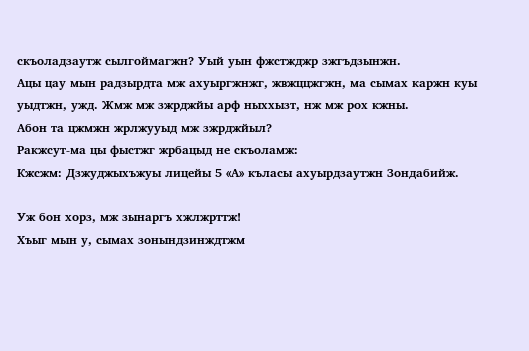скъоладзаутж сылгоймагжн? Уый уын фжстжджр зжгъдзынжн.
Ацы цау мын радзырдта мж ахуыргжнжг, жвжццжгжн, ма сымах каржн куы уыдтжн, ужд. Жмж мж зжрджйы арф ныххызт, нж мж рох кжны.
Абон та цжмжн жрлжууыд мж зжрджйыл?
Ракжсут-ма цы фыстжг жрбацыд не скъоламж:
Кжсжм: Дзжуджыхъжуы лицейы 5 «А» къласы ахуырдзаутжн Зондабийж.

Уж бон хорз, мж зынаргъ хжлжрттж!
Хъыг мын у, сымах зонындзинждтжм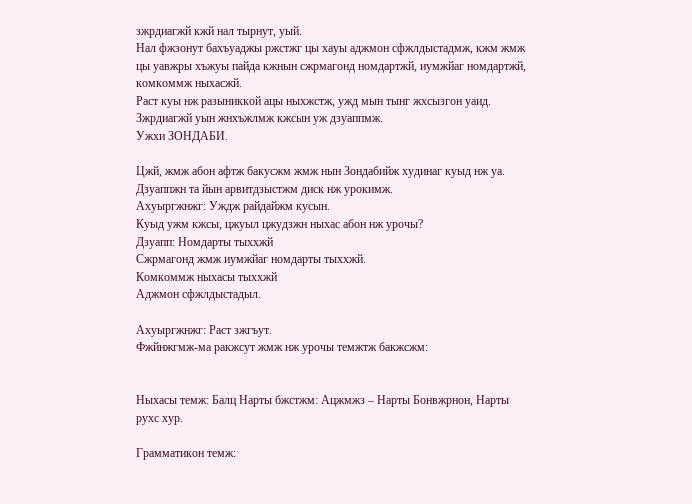зжрдиагжй кжй нал тырнут, уый.
Нал фжзонут бахъуаджы ржстжг цы хауы аджмон сфжлдыстадмж, кжм жмж цы уавжры хъжуы пайда кжнын сжрмагонд номдартжй, иумжйаг номдартжй, комкоммж ныхасжй.
Раст куы нж разыниккой ацы ныхжстж, ужд мын тынг жхсызгон уаид.
Зжрдиагжй уын жнхъжлмж кжсын уж дзуаппмж.
Ужхи ЗОНДАБИ.

Цжй, жмж абон афтж бакусжм жмж нын Зондабийж худинаг куыд нж уа. Дзуаппжн та йын арвитдзыстжм диск нж урокимж.
Ахуыргжнжг: Уждж райдайжм кусын.
Куыд ужм кжсы, цжуыл цжудзжн ныхас абон нж урочы?
Дзуапп: Номдарты тыххжй
Сжрмагонд жмж иумжйаг номдарты тыххжй.
Комкоммж ныхасы тыххжй
Аджмон сфжлдыстадыл.

Ахуыргжнжг: Раст зжгъут.
Фжйнжгмж-ма ракжсут жмж нж урочы темжтж бакжсжм:


Ныхасы темж: Балц Нарты бжстжм: Ацжмжз – Нарты Бонвжрнон, Нарты рухс хур.

Грамматикон темж: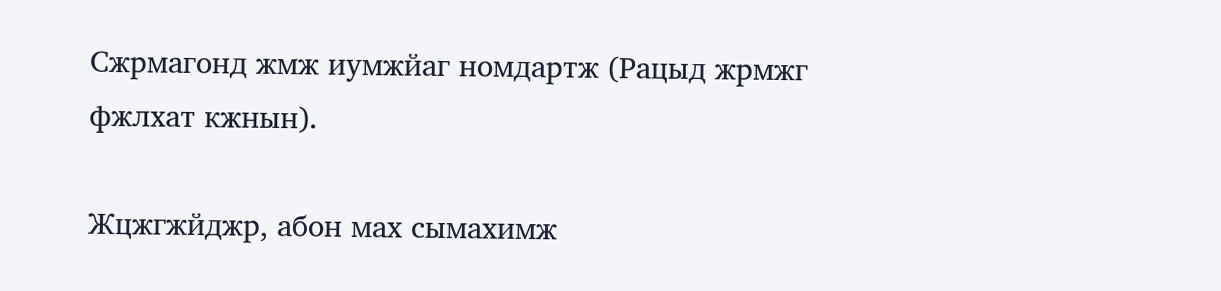Сжрмагонд жмж иумжйаг номдартж (Рацыд жрмжг фжлхат кжнын).

Жцжгжйджр, абон мах сымахимж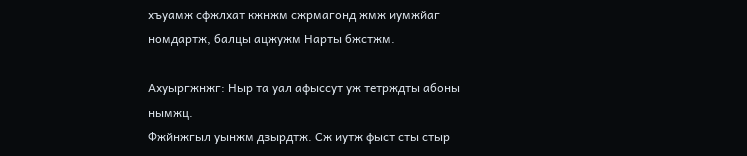хъуамж сфжлхат кжнжм сжрмагонд жмж иумжйаг номдартж, балцы ацжужм Нарты бжстжм.

Ахуыргжнжг: Ныр та уал афыссут уж тетрждты абоны нымжц.
Фжйнжгыл уынжм дзырдтж. Сж иутж фыст сты стыр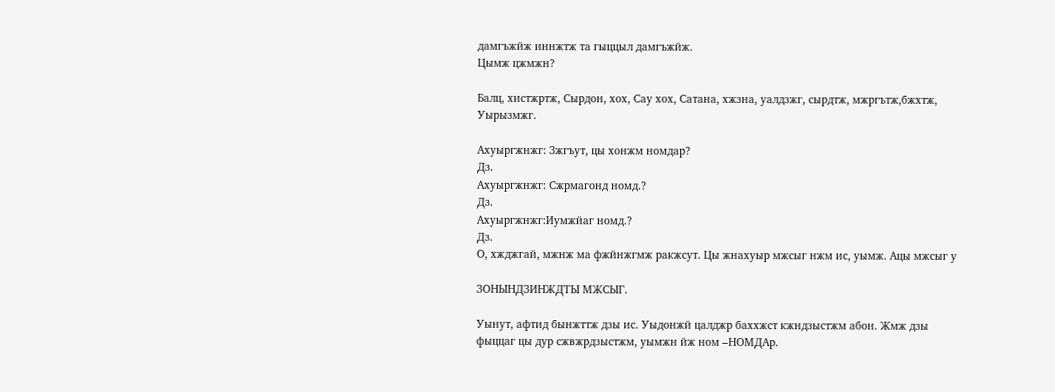дамгъжйж иннжтж та гыццыл дамгъжйж.
Цымж цжмжн?

Балц, хистжртж, Сырдон, хох, Сау хох, Сатана, хжзна, уалдзжг, сырдтж, мжргътж,бжхтж, Уырызмжг.

Ахуыргжнжг: Зжгъут, цы хонжм номдар?
Дз.
Ахуыргжнжг: Сжрмагонд номд.?
Дз.
Ахуыргжнжг:Иумжйаг номд.?
Дз.
О, хжджгай, мжнж ма фжйнжгмж ракжсут. Цы жнахуыр мжсыг нжм ис, уымж. Ацы мжсыг у

ЗОНЫНДЗИНЖДТЫ МЖСЫГ.

Уынут, афтид бынжттж дзы ис. Уыдонжй цалджр баххжст кжндзыстжм абон. Жмж дзы фыццаг цы дур сжвжрдзыстжм, уымжн йж ном –НОМДАр.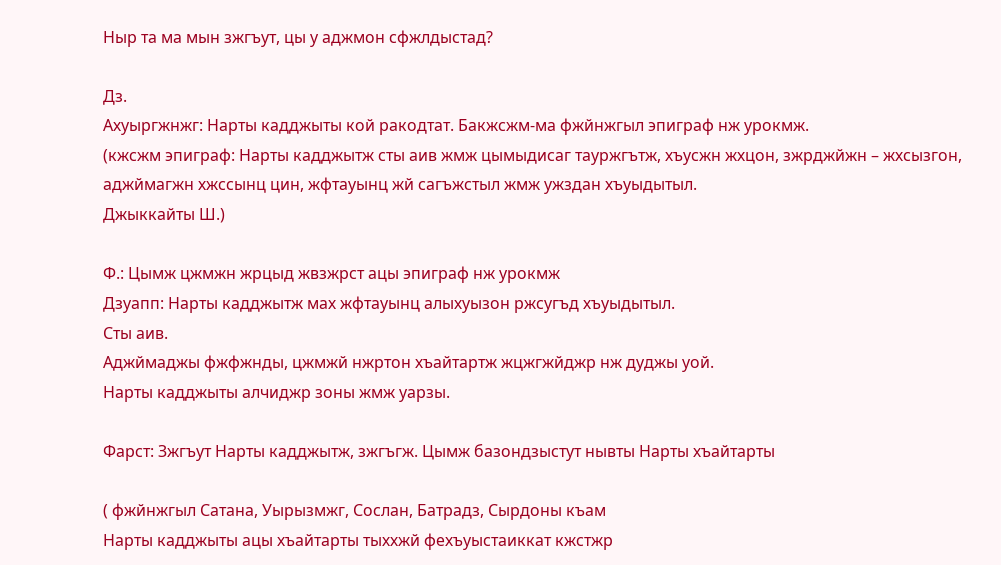Ныр та ма мын зжгъут, цы у аджмон сфжлдыстад?

Дз.
Ахуыргжнжг: Нарты кадджыты кой ракодтат. Бакжсжм-ма фжйнжгыл эпиграф нж урокмж.
(кжсжм эпиграф: Нарты кадджытж сты аив жмж цымыдисаг тауржгътж, хъусжн жхцон, зжрджйжн – жхсызгон, аджймагжн хжссынц цин, жфтауынц жй сагъжстыл жмж ужздан хъуыдытыл.
Джыккайты Ш.)

Ф.: Цымж цжмжн жрцыд жвзжрст ацы эпиграф нж урокмж
Дзуапп: Нарты кадджытж мах жфтауынц алыхуызон ржсугъд хъуыдытыл.
Сты аив.
Аджймаджы фжфжнды, цжмжй нжртон хъайтартж жцжгжйджр нж дуджы уой.
Нарты кадджыты алчиджр зоны жмж уарзы.

Фарст: Зжгъут Нарты кадджытж, зжгъгж. Цымж базондзыстут нывты Нарты хъайтарты

( фжйнжгыл Сатана, Уырызмжг, Сослан, Батрадз, Сырдоны къам
Нарты кадджыты ацы хъайтарты тыххжй фехъуыстаиккат кжстжр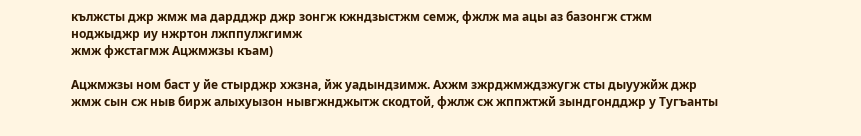кължсты джр жмж ма дардджр джр зонгж кжндзыстжм семж, фжлж ма ацы аз базонгж стжм ноджыджр иу нжртон лжппулжгимж
жмж фжстагмж Ацжмжзы къам)

Ацжмжзы ном баст у йе стырджр хжзна, йж уадындзимж. Ахжм зжрджмждзжугж сты дыуужйж джр жмж сын сж ныв бирж алыхуызон нывгжнджытж скодтой, фжлж сж жппжтжй зындгондджр у Тугъанты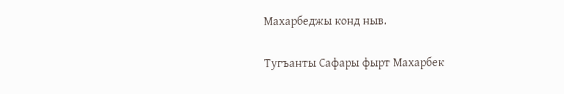Махарбеджы конд ныв.

Тугъанты Сафары фырт Махарбек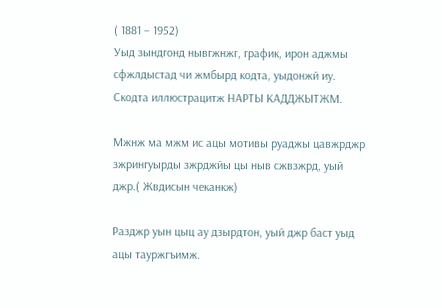( 1881 – 1952)
Уыд зындгонд нывгжнжг, график, ирон аджмы сфжлдыстад чи жмбырд кодта, уыдонжй иу. Скодта иллюстрацитж НАРТЫ КАДДЖЫТЖМ.

Мжнж ма мжм ис ацы мотивы руаджы цавжрджр зжрингуырды зжрджйы цы ныв сжвзжрд, уый джр.( Жвдисын чеканкж)

Разджр уын цыц ау дзырдтон, уый джр баст уыд ацы тауржгъимж.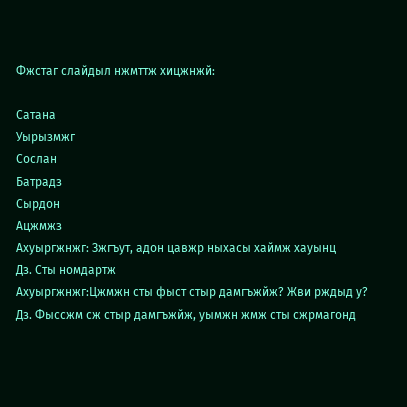Фжстаг слайдыл нжмттж хицжнжй:

Сатана
Уырызмжг
Сослан
Батрадз
Сырдон
Ацжмжз
Ахуыргжнжг: Зжгъут, адон цавжр ныхасы хаймж хауынц
Дз. Сты номдартж
Ахуыргжнжг:Цжмжн сты фыст стыр дамгъжйж? Жви рждыд у?
Дз. Фыссжм сж стыр дамгъжйж, уымжн жмж сты сжрмагонд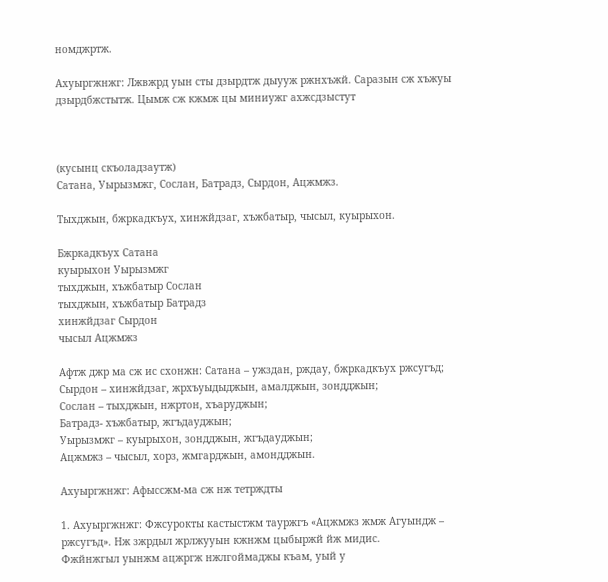номджртж.

Ахуыргжнжг: Лжвжрд уын сты дзырдтж дыууж ржнхъжй. Саразын сж хъжуы дзырдбжстытж. Цымж сж кжмж цы миниужг ахжсдзыстут



(кусынц скъоладзаутж)
Сатана, Уырызмжг, Сослан, Батрадз, Сырдон, Ацжмжз.

Тыхджын, бжркадкъух, хинжйдзаг, хъжбатыр, чысыл, куырыхон.

Бжркадкъух Сатана
куырыхон Уырызмжг
тыхджын, хъжбатыр Сослан
тыхджын, хъжбатыр Батрадз
хинжйдзаг Сырдон
чысыл Ацжмжз

Афтж джр ма сж ис схонжн: Сатана – ужздан, рждау, бжркадкъух ржсугъд;
Сырдон – хинжйдзаг, жрхъуыдыджын, амалджын, зондджын;
Сослан – тыхджын, нжртон, хъаруджын;
Батрадз- хъжбатыр, жгъдауджын;
Уырызмжг – куырыхон, зондджын, жгъдауджын;
Ацжмжз – чысыл, хорз, жмгарджын, амондджын.

Ахуыргжнжг: Афыссжм-ма сж нж тетрждты

1. Ахуыргжнжг: Фжсурокты кастыстжм тауржгъ «Ацжмжз жмж Агуындж – ржсугъд». Нж зжрдыл жрлжууын кжнжм цыбыржй йж мидис.
Фжйнжгыл уынжм ацжргж нжлгоймаджы къам, уый у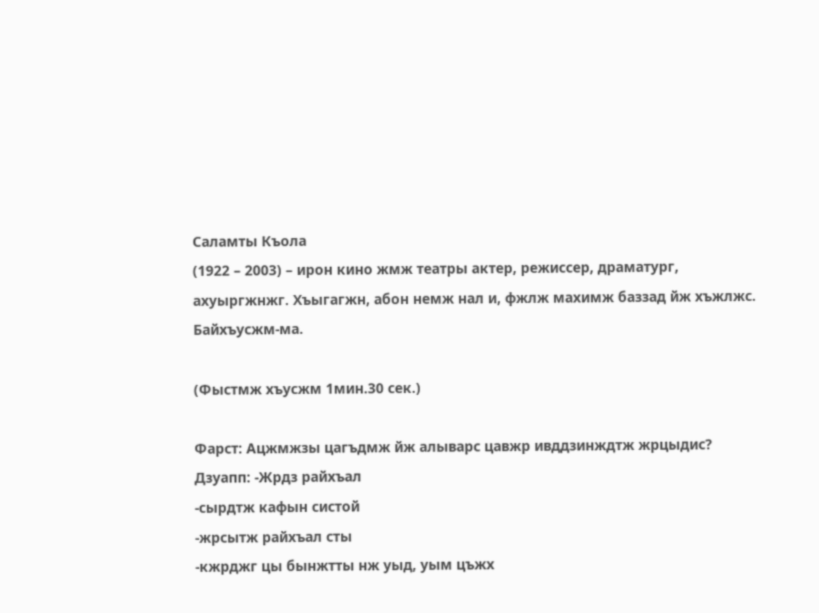Саламты Къола
(1922 – 2003) – ирон кино жмж театры актер, режиссер, драматург, ахуыргжнжг. Хъыгагжн, абон немж нал и, фжлж махимж баззад йж хъжлжс. Байхъусжм-ма.

(Фыстмж хъусжм 1мин.30 сек.)

Фарст: Ацжмжзы цагъдмж йж алыварс цавжр ивддзинждтж жрцыдис?
Дзуапп: -Жрдз райхъал
-сырдтж кафын систой
-жрсытж райхъал сты
-кжрджг цы бынжтты нж уыд, уым цъжх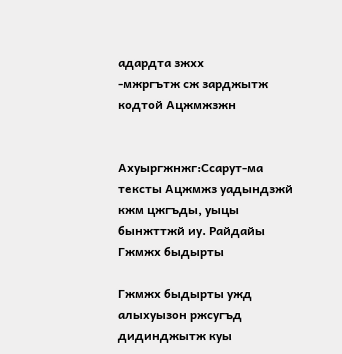адардта зжхх
-мжргътж сж зарджытж кодтой Ацжмжзжн


Ахуыргжнжг:Ссарут-ма тексты Ацжмжз уадындзжй кжм цжгъды, уыцы бынжттжй иу. Райдайы
Гжмжх быдырты

Гжмжх быдырты ужд алыхуызон ржсугъд дидинджытж куы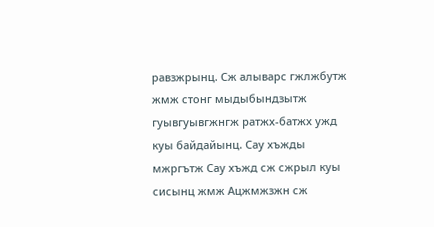равзжрынц. Сж алыварс гжлжбутж жмж стонг мыдыбындзытж гуывгуывгжнгж ратжх-батжх ужд куы байдайынц. Сау хъжды мжргътж Сау хъжд сж сжрыл куы сисынц жмж Ацжмжзжн сж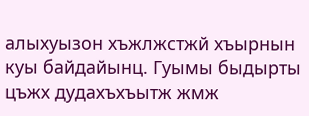алыхуызон хъжлжстжй хъырнын куы байдайынц. Гуымы быдырты цъжх дудахъхъытж жмж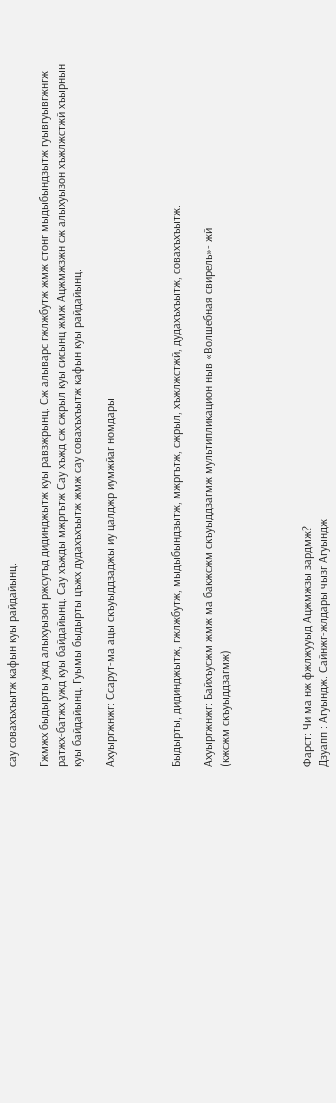сау совахъхъытж кафын куы райдайынц.

Гжмжх быдырты ужд алыхуызон ржсугъд дидинджытж куы равзжрынц. Сж алыварс гжлжбутж жмж стонг мыдыбындзытж гуывгуывгжнгж ратжх-батжх ужд куы байдайынц. Сау хъжды мжргътж Сау хъжд сж сжрыл куы сисынц жмж Ацжмжзжн сж алыхуызон хъжлжстжй хъырнын куы байдайынц. Гуымы быдырты цъжх дудахъхъытж жмж сау совахъхъытж кафын куы райдайынц.

Ахуыргжнжг: Ссарут-ма ацы скъуыддзаджы иу цалджр иумжйаг номдары



Быдырты, дидинджытж, гжлжбутж, мыдыбындзытж, мжргътж, сжрыл, хъжлжстжй, дудахъхъытж, совахъхъытж.

Ахуыргжнжг: Байхъусжм жмж ма бакжсжм скъуыддзагмж мультипликацион ныв «Волшебная свирель»- жй
(кжсжм скъуыддзагмж)




Фарст: Чи ма нж фжлжууыд Ацжмжзы зардмж?
Дзуапп : Агуындж. Сайнжг-жлдары чызг Агуындж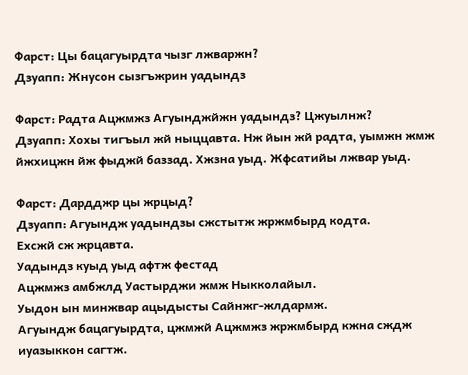Фарст: Цы бацагуырдта чызг лжваржн?
Дзуапп: Жнусон сызгъжрин уадындз

Фарст: Радта Ацжмжз Агуынджйжн уадындз? Цжуылнж?
Дзуапп: Хохы тигъыл жй ныццавта. Нж йын жй радта, уымжн жмж йжхицжн йж фыджй баззад. Хжзна уыд. Жфсатийы лжвар уыд.

Фарст: Дардджр цы жрцыд?
Дзуапп: Агуындж уадындзы сжстытж жржмбырд кодта.
Ехсжй сж жрцавта.
Уадындз куыд уыд афтж фестад
Ацжмжз амбжлд Уастырджи жмж Ныкколайыл.
Уыдон ын минжвар ацыдысты Сайнжг-жлдармж.
Агуындж бацагуырдта, цжмжй Ацжмжз жржмбырд кжна сждж иуазыккон сагтж.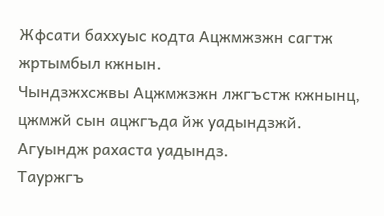Жфсати баххуыс кодта Ацжмжзжн сагтж жртымбыл кжнын.
Чындзжхсжвы Ацжмжзжн лжгъстж кжнынц, цжмжй сын ацжгъда йж уадындзжй.
Агуындж рахаста уадындз.
Тауржгъ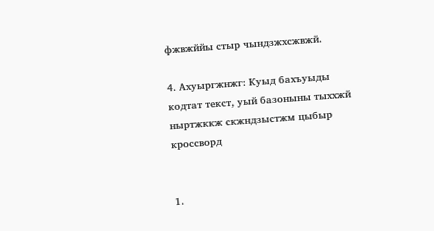фжвжййы стыр чындзжхсжвжй.

4. Ахуыргжнжг: Куыд бахъуыды кодтат текст, уый базоныны тыххжй ныртжккж скжндзыстжм цыбыр кроссворд


1.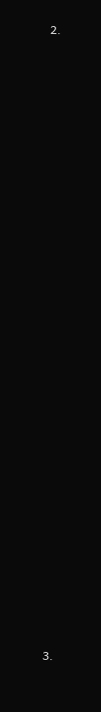2.




























3.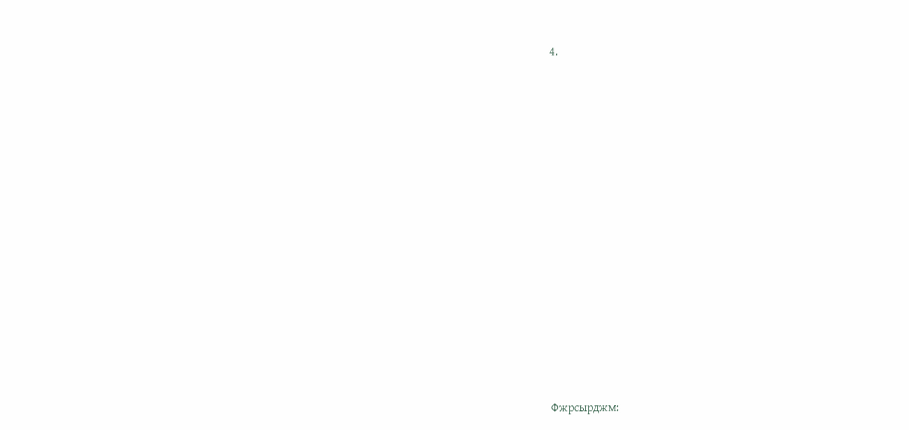4.


























Фжрсырджм: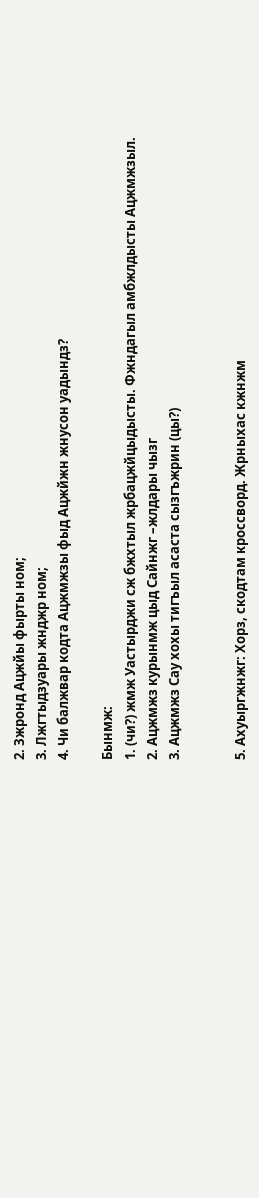2. Зжронд Ацжйы фырты ном;
3. Лжгтыдзуары жнджр ном;
4. Чи балжвар кодта Ацжмжзы фыд Ацжйжн жнусон уадындз?

Бынмж:
1. (чи?) жмж Уастырджи сж бжхтыл жрбацжйцыдысты. Фжндагыл амбжлдысты Ацжмжзыл.
2. Ацжмжз курынмж цыд Сайнжг –жлдары чызг
3. Ацжмжз Сау хохы тигъыл асаста сызгъжрин (цы?)


5. Ахуыргжнжг: Хорз, скодтам кроссворд. Жрныхас кжнжм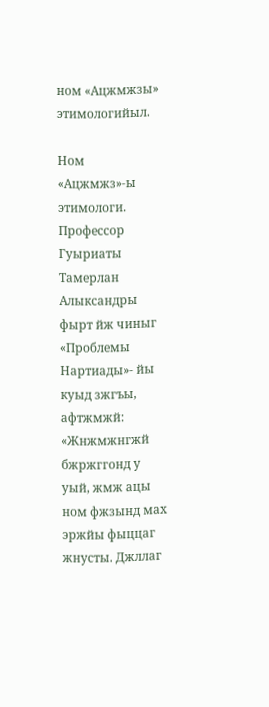ном «Ацжмжзы» этимологийыл.

Ном «Ацжмжз»-ы этимологи.
Профессор Гуыриаты Тамерлан Алыксандры фырт йж чиныг «Проблемы Нартиады»- йы куыд зжгъы, афтжмжй: «Жнжмжнгжй бжржггонд у уый, жмж ацы ном фжзынд мах эржйы фыццаг жнусты. Джллаг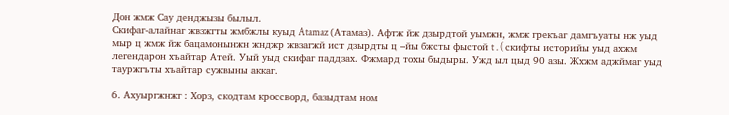Дон жмж Сау денджызы былыл.
Скифаг-алайнаг жвзжгты жмбжлы куыд Atamaz (Атамаз). Афтж йж дзырдтой уымжн, жмж грекъаг дамгъуаты нж уыд мыр ц жмж йж бацамонынжн жнджр жвзагжй ист дзырдты ц –йы бжсты фыстой t . ( скифты историйы уыд ахжм легендарон хъайтар Атей. Уый уыд скифаг паддзах. Фжмард тохы быдыры. Ужд ыл цыд 90 азы. Жхжм аджймаг уыд тауржгъты хъайтар сужвыны аккаг.

6. Ахуыргжнжг : Хорз, скодтам кроссворд, базыдтам ном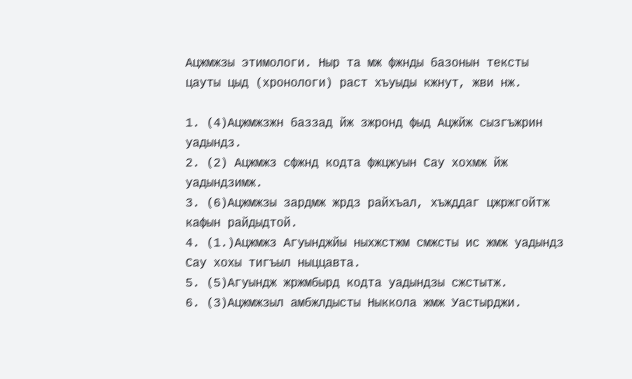Ацжмжзы этимологи. Ныр та мж фжнды базонын тексты цауты цыд (хронологи) раст хъуыды кжнут, жви нж.

1. (4)Ацжмжзжн баззад йж зжронд фыд Ацжйж сызгъжрин уадындз.
2. (2) Ацжмжз сфжнд кодта фжцжуын Сау хохмж йж уадындзимж.
3. (6)Ацжмжзы зардмж жрдз райхъал, хъжддаг цжржгойтж кафын райдыдтой.
4. (1.)Ацжмжз Агуынджйы ныхжстжм смжсты ис жмж уадындз Сау хохы тигъыл ныццавта.
5. (5)Агуындж жржмбырд кодта уадындзы сжстытж.
6. (3)Ацжмжзыл амбжлдысты Ныккола жмж Уастырджи.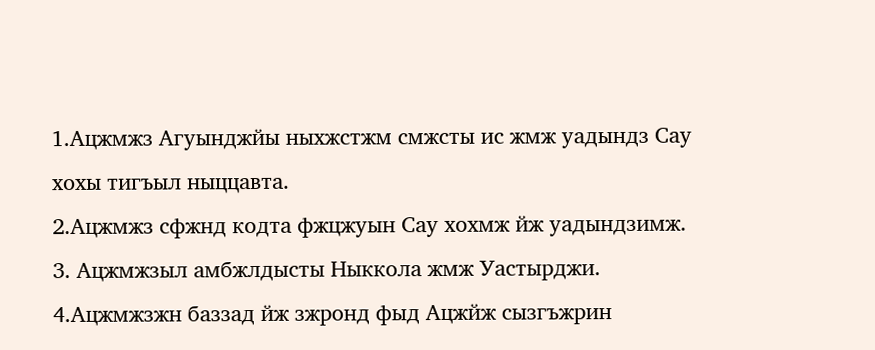1.Ацжмжз Агуынджйы ныхжстжм смжсты ис жмж уадындз Сау хохы тигъыл ныццавта.
2.Ацжмжз сфжнд кодта фжцжуын Сау хохмж йж уадындзимж.
3. Ацжмжзыл амбжлдысты Ныккола жмж Уастырджи.
4.Ацжмжзжн баззад йж зжронд фыд Ацжйж сызгъжрин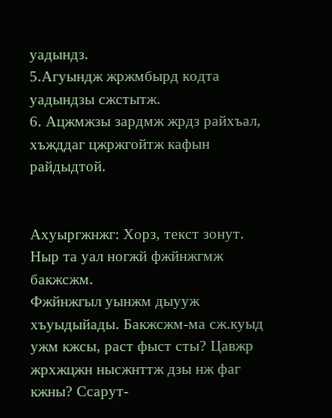уадындз.
5.Агуындж жржмбырд кодта уадындзы сжстытж.
6. Ацжмжзы зардмж жрдз райхъал, хъжддаг цжржгойтж кафын райдыдтой.


Ахуыргжнжг: Хорз, текст зонут. Ныр та уал ногжй фжйнжгмж бакжсжм.
Фжйнжгыл уынжм дыууж хъуыдыйады. Бакжсжм-ма сж.куыд ужм кжсы, раст фыст сты? Цавжр жрхжцжн нысжнттж дзы нж фаг кжны? Ссарут-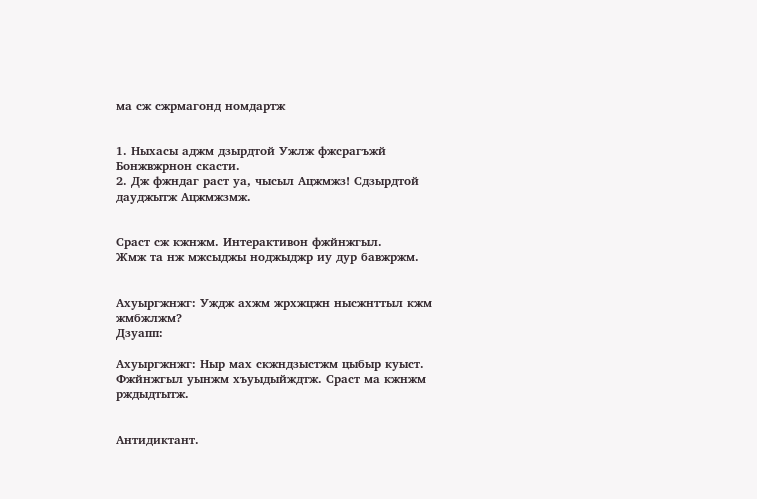ма сж сжрмагонд номдартж


1. Ныхасы аджм дзырдтой Ужлж фжсрагъжй Бонжвжрнон скасти.
2. Дж фжндаг раст уа, чысыл Ацжмжз! Сдзырдтой дауджытж Ацжмжзмж.


Сраст сж кжнжм. Интерактивон фжйнжгыл.
Жмж та нж мжсыджы ноджыджр иу дур бавжржм.


Ахуыргжнжг: Уждж ахжм жрхжцжн нысжнттыл кжм жмбжлжм?
Дзуапп:

Ахуыргжнжг: Ныр мах скжндзыстжм цыбыр куыст. Фжйнжгыл уынжм хъуыдыйждтж. Сраст ма кжнжм рждыдтытж.


Антидиктант.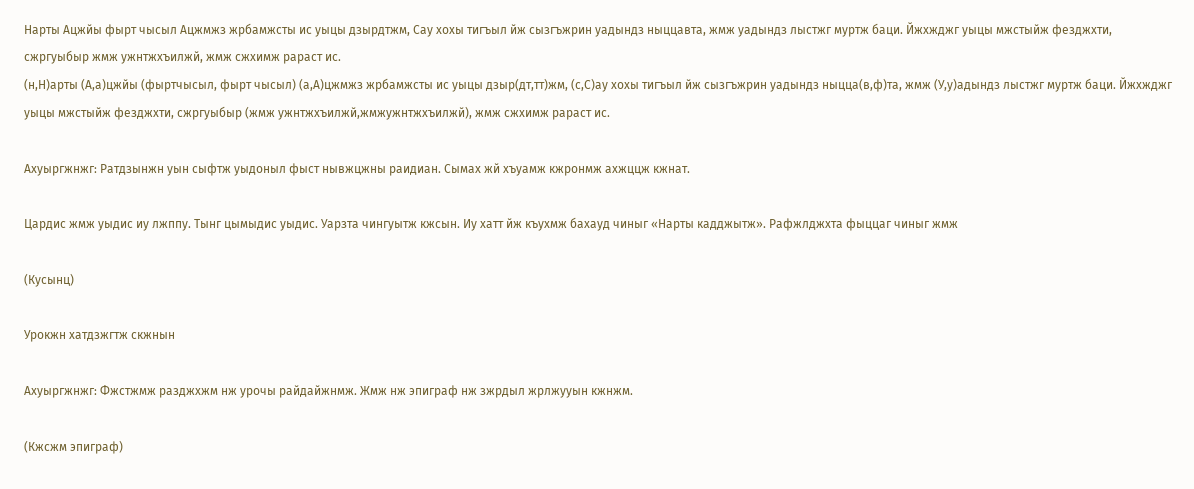Нарты Ацжйы фырт чысыл Ацжмжз жрбамжсты ис уыцы дзырдтжм, Сау хохы тигъыл йж сызгъжрин уадындз ныццавта, жмж уадындз лыстжг муртж баци. Йжхжджг уыцы мжстыйж фезджхти, сжргуыбыр жмж ужнтжхъилжй, жмж сжхимж рараст ис.
(н,Н)арты (А,а)цжйы (фыртчысыл, фырт чысыл) (а,А)цжмжз жрбамжсты ис уыцы дзыр(дт,тт)жм, (с,С)ау хохы тигъыл йж сызгъжрин уадындз ныцца(в,ф)та, жмж (У,у)адындз лыстжг муртж баци. Йжхжджг уыцы мжстыйж фезджхти, сжргуыбыр (жмж ужнтжхъилжй,жмжужнтжхъилжй), жмж сжхимж рараст ис.

Ахуыргжнжг: Ратдзынжн уын сыфтж уыдоныл фыст нывжцжны раидиан. Сымах жй хъуамж кжронмж ахжццж кжнат.

Цардис жмж уыдис иу лжппу. Тынг цымыдис уыдис. Уарзта чингуытж кжсын. Иу хатт йж къухмж бахауд чиныг «Нарты кадджытж». Рафжлджхта фыццаг чиныг жмж

(Кусынц)

Урокжн хатдзжгтж скжнын

Ахуыргжнжг: Фжстжмж разджхжм нж урочы райдайжнмж. Жмж нж эпиграф нж зжрдыл жрлжууын кжнжм.

(Кжсжм эпиграф)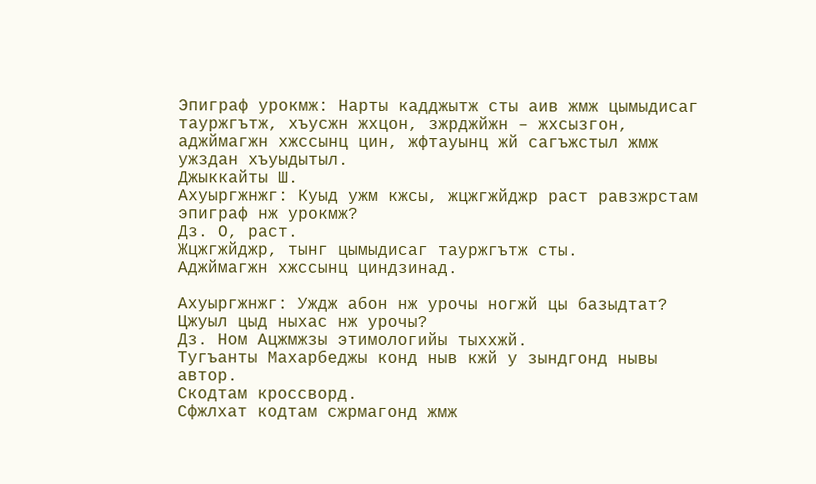Эпиграф урокмж: Нарты кадджытж сты аив жмж цымыдисаг тауржгътж, хъусжн жхцон, зжрджйжн – жхсызгон, аджймагжн хжссынц цин, жфтауынц жй сагъжстыл жмж ужздан хъуыдытыл.
Джыккайты Ш.
Ахуыргжнжг: Куыд ужм кжсы, жцжгжйджр раст равзжрстам эпиграф нж урокмж?
Дз. О, раст.
Жцжгжйджр, тынг цымыдисаг тауржгътж сты.
Аджймагжн хжссынц циндзинад.

Ахуыргжнжг: Уждж абон нж урочы ногжй цы базыдтат? Цжуыл цыд ныхас нж урочы?
Дз. Ном Ацжмжзы этимологийы тыххжй.
Тугъанты Махарбеджы конд ныв кжй у зындгонд нывы автор.
Скодтам кроссворд.
Сфжлхат кодтам сжрмагонд жмж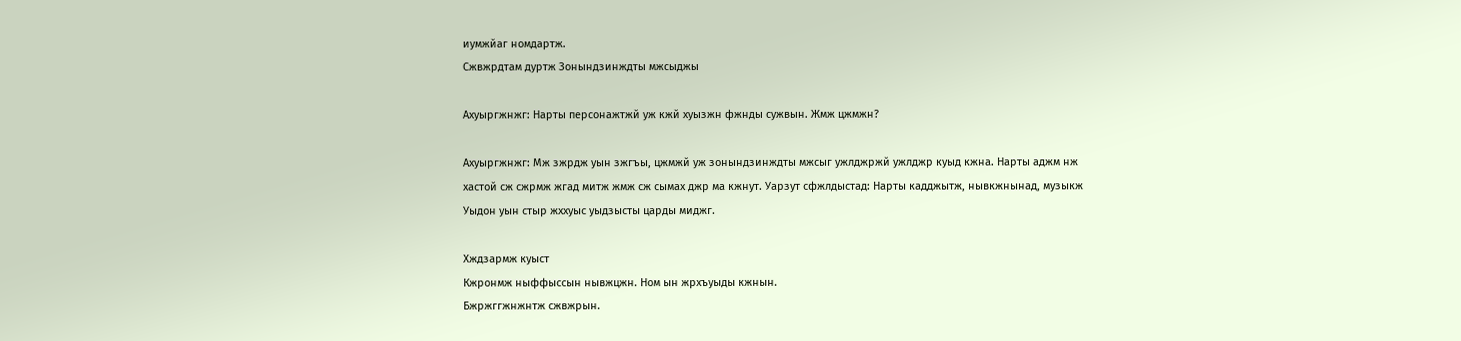иумжйаг номдартж.
Сжвжрдтам дуртж Зонындзинждты мжсыджы

Ахуыргжнжг: Нарты персонажтжй уж кжй хуызжн фжнды сужвын. Жмж цжмжн?

Ахуыргжнжг: Мж зжрдж уын зжгъы, цжмжй уж зонындзинждты мжсыг ужлджржй ужлджр куыд кжна. Нарты аджм нж хастой сж сжрмж жгад митж жмж сж сымах джр ма кжнут. Уарзут сфжлдыстад: Нарты кадджытж, нывкжнынад, музыкж Уыдон уын стыр жххуыс уыдзысты царды миджг.

Хждзармж куыст
Кжронмж ныффыссын нывжцжн. Ном ын жрхъуыды кжнын.
Бжржггжнжнтж сжвжрын.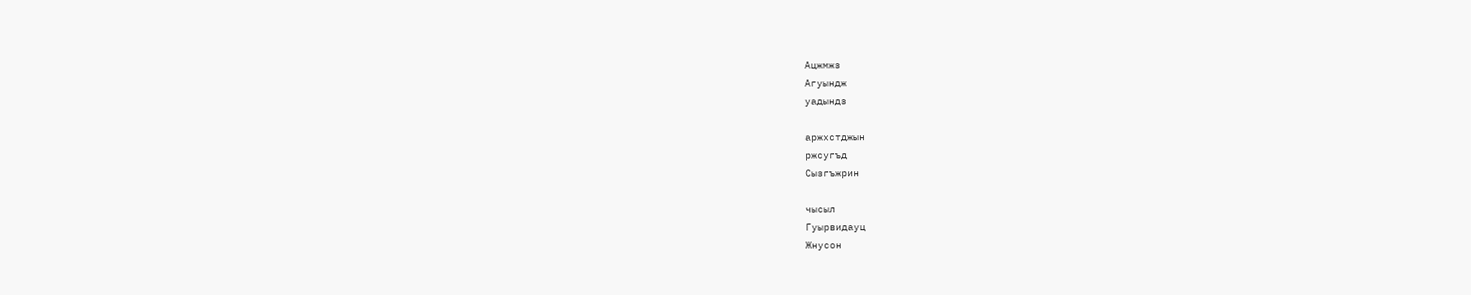Ацжмжз
Агуындж
уадындз

аржхстджын
ржсугъд
Сызгъжрин

чысыл
Гуырвидауц
Жнусон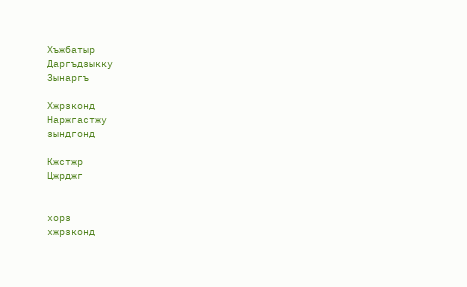Хъжбатыр
Даргъдзыкку
Зынаргъ

Хжрзконд
Наржгастжу
зындгонд

Кжстжр
Цжрджг


хорз
хжрзконд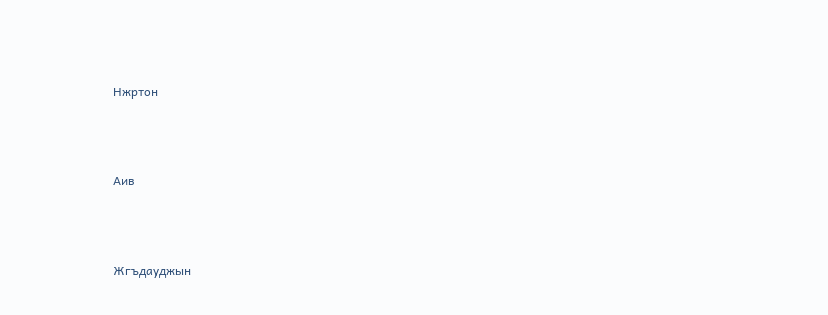Нжртон



Аив



Жгъдауджын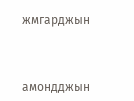жмгарджын



амондджын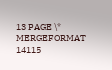13 PAGE \* MERGEFORMAT 14115